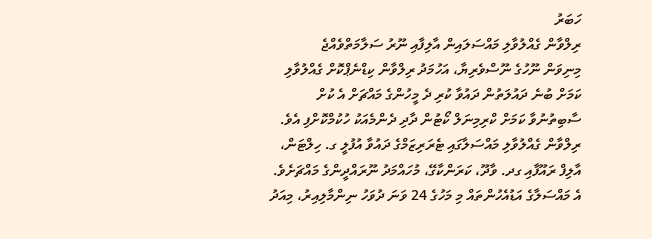ހަބަރު
ރިލްވާން ގެއްލުވާލި މައްސަލައިން އާލިފާއި ނޫރު ސަލާމަތްވެއްޖެ
މިނިވަން ނޫހުގެ ނޫސްވެރިޔާ، އަހުމަދު ރިލްވާން ކިޑްނެޕްކޮށް ގެއްލުވާލި ކަމަށް ބުނެ ދައުލަތުން ދައުވާ ކުރި ދެ މީހުންގެ މައްޗަށް އެ ކުށް ސާބިތުނުވާ ކަމަށް ކްރިމިނަލް ކޯޓުން ދާދި ދެންމެއަކު ހުކުމްކޮށްފި އެވެ.
ރިލްވާން ގެއްލުވާލި މައްސަލާގައި ޓެރަރިޒަމްގެ ދައުވާ އުފުލީ ގ. ހިލްޓަން، އާލިފް ރައޫފާއި ގދ. ވާދޫ، ކަރަންކާގޭ، މުހައްމަދު ނޫރައްދީންގެ މައްޗަށެވެ.
އެ މައްސަލާގެ އަޑުއެހުންތައް މި މަހުގެ 24 ވަނަ ދުވަހު ނިންމާލިއިރު، މިއަދު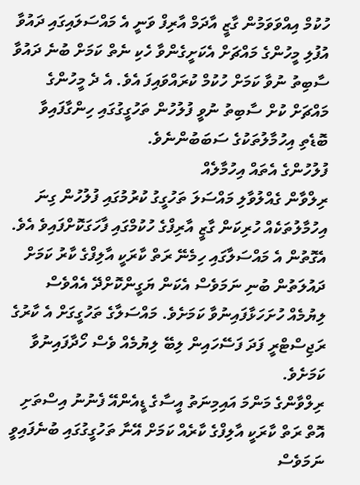ހުކުމް އިއްވަވަމުން ގާޒީ އާދަމް އާރިފް ވަނީ އެ މައްސަލައިގައި ދައުވާ އުފުލި މީހުންގެ މައްޗަށް އެކަށީގެންވާ ހެކި ނެތް ކަމަށް ބުނެ ދައުވާ ސާބިތު ނުވާ ކަމަށް ހުކުމް ކުރައްވައިފަ އެވެ. އެ ދެ މީހުންގެ މައްޗަށް ކުށް ސާބިތު ނުވީ ފުލުހުން ތަހުގީގުގައި ހިންގާފައިވާ ބޮޑެތި އިހުމާލުތަކުގެ ސަބަބުންނެވެ.
ފުލުހުންގެ އެތައް އިހުމާލެއް
ރިލްވާން ގެއްލުވާލި މައްސަލަ ތަހުގީގު ކުރުމުގައި ފުލުހުން ގިނަ އިހުމާލުތަކެއް ހުރިކަން ގާޒީ އާރިފްގެ ހުކުމްގައި ފާހަގަކޮށްފައިވެ އެވެ. އެގޮތުން އެ މައްސަލާގައި ހިމެނޭ ރަތް ކާރަކީ އާލިފްގެ ކާރު ކަމަށް ދައުލަތުން ބުނި ނަމަވެސް އެކަން ޔަގީންކޮށްދޭ އެއްވެސް ލިޔުމެއް ހުށަހަޅާފައިނުވާ ކަމަށެވެ. މައްސަލާގެ ތަހުގީގަށް އެ ކާރުގެ ރަޖިސްޓްރީ ފަދަ ފަސޭހައިން ލިބޭ ލިޔުމެއް ވެސް ހޯދާފައިނުވާ ކަމަށެވެ.
ރިލްވާންގެ މަންމަ އައިމިނަތު އީސާގެ ޑީއެންއޭ ފެނުނު އިސްތަށި އޮތް ރަތް ކާރަކީ އާލިފްގެ ކާރެއް ކަމަށް އޭނާ ތަހުގީގުގައި ބުނެފައިވީ ނަމަވެސް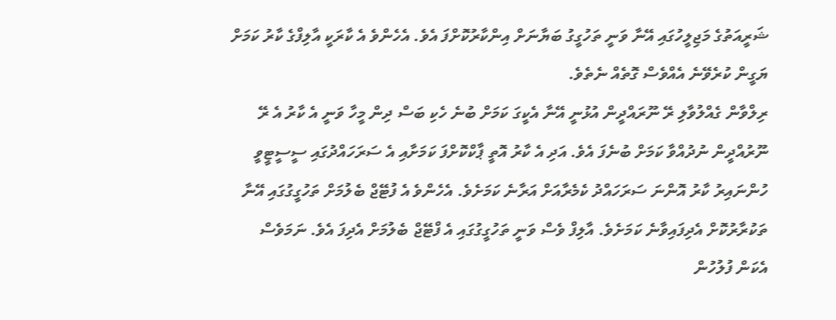ޝަރީއަތުގެ މަޖިލީހުގައި އޭނާ ވަނީ ތަހުގީގު ބަޔާނަށް އިންކާރުކޮށްފަ އެވެ. އެހެންވެ އެ ކާރަކީ އާލިފްގެ ކާރު ކަމަށް ޔަގީން ކުރެވޭނެ އެއްވެސް ގޮތެއް ނެތެވެ.
ރިލްވާން ގެއްލުވާލި ރޭ ނޫރައްދީން އުޅުނީ އޭނާ އެކީގަ ކަމަށް ބުނެ ހެކި ބަސް ދިން މީހާ ވަނީ އެ ކާރު އެ ރޭ ނޫރުއްދީން ނުދުއްވާ ކަމަށް ބުނެފަ އެވެ. އަދި އެ ކާރު އޮތީ ޕާކްކޮށްފަ ކަމަށާއި އެ ސަރަހައްދުގައި ސީސީޓީވީ ހުންނައިރު ކާރު އޮންނަ ސަރަހައްދު ކެމެރާއަށް އަރާނެ ކަމަށެވެ. އެހެންވެ އެ ފުޓޭޖް ބެލުމަށް ތަހުގީގުގައި އޭނާ ތަކުރާރުކޮށް އެދިފައިވާނެ ކަމަށެވެ. އާލިފް ވެސް ވަނީ ތަހުގީގުގައި އެ ފްޓޭޖް ބެލުމަށް އެދިފަ އެވެ. ނަމަވެސް އެކަން ފުލުހުން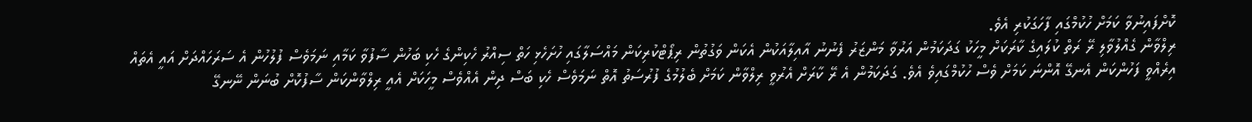ކޮށްފައިނުވާ ކަމަށް ހުކުމްގައި ފާހަގަކުރި އެވެ.
ރިލްވާން ގެއްލުވާލި ރޭ ރަތް ކުލައިގެ ކާރަކަށް މީހަކު ގަދަކަމުން އަރުވާ މަންޒަރު ފެނުނު އާއިލާއަކުން އެކަން ވަގުތުން ރިޕޯޓްކުރިކަން މައްސަލާގައި ހުށަހެޅި ހަތް ސިއްރު ހެކިންގެ ހެކި ބަހުން ސާފުވާ ކަމާއި ނަމަވެސް ފުލުހުން އެ ސަރަހައްދަށް އައީ އެތައް އިރެއްވީ ފަހުންކަން އެނގޭ އޮންނަ ކަމަށް ވެސް ހުކުމްގައިވެ އެވެ. ގަދަކަމުން އެ ރޭ ކާރަށް އެރުވީ ރިލްވާން ކަމަށް ބެލުމުގެ ފުރުސަތު އޮތް ނަމަވެސް ހެކި ބަސް ދިން އެއްވެސް މީހަކަށް އެއީ ރިލްވާންކަން ސާފުކޮށް ބުނަން ނޭނގޭ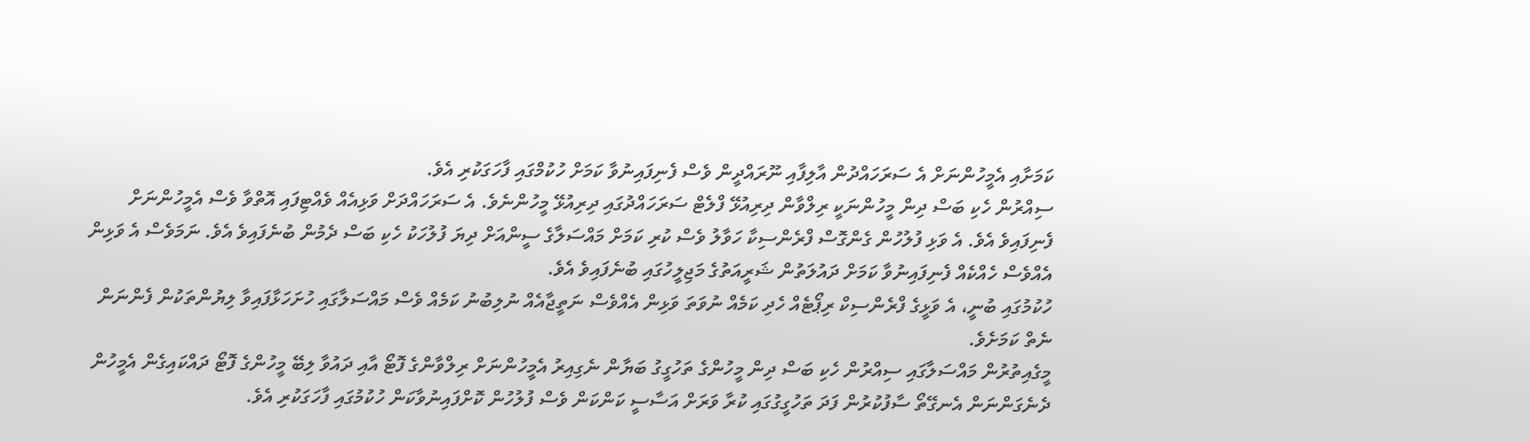ކަމަށާއި އެމީހުންނަށް އެ ސަރަހައްދުން އާލިފާއި ނޫރައްދީން ވެސް ފެނިފައިނުވާ ކަމަށް ހުކުމްގައި ފާހަގަކުރި އެވެ.
ސިއްރުން ހެކި ބަސް ދިން މީހުންނަކީ ރިލްވާން ދިރިއުޅޭ ފްލެޓް ސަރަހައްދުގައި ދިރިއުޅޭ މީހުންނެވެ. އެ ސަރަހައްދަށް ވަޅިއެއް ވެއްޓިފައި އޮތްވާ ވެސް އެމީހުންނަށް ފެނިފައިވެ އެވެ. އެ ވަޅި ފުލުހުން ގެންގޮސް ފްރެންސިކާ ހަވާލު ވެސް ކުރި ކަމަށް މައްސަލާގެ ސީންއަށް ދިޔަ ފުލުހަކު ހެކި ބަސް ދެމުން ބުނެފައިވެ އެވެ. ނަމަވެސް އެ ވަޅިން އެއްވެސް ހެއްކެއް ފެނިފައިނުވާ ކަމަށް ދައުލަތުން ޝަރީއަތުގެ މަޖިލީހުގައި ބުނެފައިވެ އެވެ.
ހުކުމުގައި ބުނީ، އެ ވަޅީގެ ފްރެންސިކް ރިޕޯޓެއް ހެދި ކަމެއް ނުވަތަ ވަޅިން އެއްވެސް ނަތީޖާއެއް ނުލިބުނު ކަމެއް ވެސް މައްސަލާގައި ހުށަހަޅާފައިވާ ލިޔުންތަކުން ފެންނަން ނެތް ކަމަށެވެ.
މީގެއިތުރުން މައްސަލާގައި ސިއްރުން ހެކި ބަސް ދިން މީހުންގެ ތަހުގީގު ބަޔާން ނެގިއިރު އެމީހުންނަށް ރިލްވާންގެ ފޮޓޯ އާއި ދައުވާ ލިބޭ މީހުންގެ ފޮޓޯ ދައްކައިގެން އެމީހުން ދެނެގަންނަން އެނގޭތޯ ސާފުކުރުން ފަދަ ތަހުގީގުގައި ކުރާ ވަރަށް އަސާސީ ކަންކަން ވެސް ފުލުހުން ކޮށްފައިނުވާކަން ހުކުމުގައި ފާހަގަކުރި އެވެ.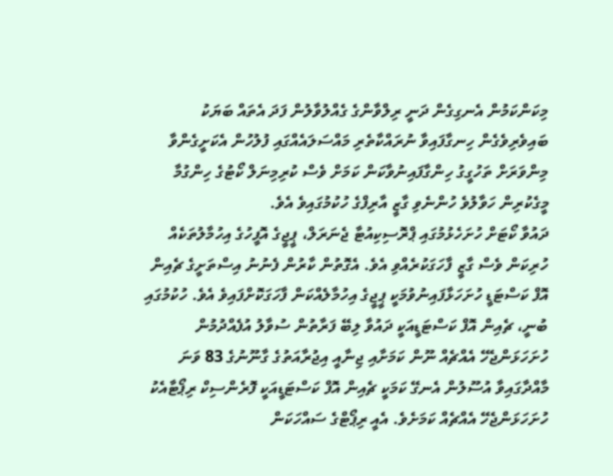މިކަންކަމުން އެނގިގެން ދަނީ ރިލްވާންގެ ގެއްލުވާލުން ފަދަ އެތައް ބަޔަކު ބައިވެރިވެގެން ހިނގާފައިވާ ނުރައްކާތެރި މައްސަލައެއްގައި ފުލުހުން އެކަށީގެންވާ މިންވަރަށް ތަހުގީގު ހިންގާފައިނުވާކަން ކަމަށް ވެސް ކުރިމިނަލް ކޯޓުގެ ހިންގުމާ މީގެކުރިން ހަވާލުވެ ހުންނެވި ގާޒީ އާރިފްގެ ހުކުމުގައިވެ އެވެ.
ދައުވާ ކޯޓަށް ހުށަހެޅުމުގައި ޕްރޮސިކިއުޓާ ޖެނަރަލް، ޕީޖީގެ އޮފީހުގެ އިހުމާލުތަކެއް ހުރިކަން ވެސް ގާޒީ ފާހަގަކުރެއްވި އެވެ. އެގޮތުން ކާރުން ފެނުނު އިސްތަށީގެ ޗެއިން އޮފް ކަސްޓަޑީ ހުށަހަޅާފައިނުވުމަކީ ޕީޖީގެ އިހުމާލެއްކަން ފާހަގަކޮށްފައިވެ އެވެ. ހުކުމުގައި ބުނީ، ޗެއިން އޮފް ކަސްޓަޑީއަކީ ދައުވާ ލިބޭ ފަރާތުން ސުވާލު އުފެއްދުމުން ހުށަހަޅަންޖެހޭ އެއްޗެއް ނޫން ކަމަށާއި ޖިނާއީ އިޖުރާއަތުގެ ގާނޫނުގެ 83 ވަނަ މާއްދާގައިވާ އުސޫލުން އެނގޭ ކަމަކީ ޗެއިން އޮފް ކަސްޓަޑީއަކީ ފޮރެންސިކް ރިޕޯޓާއެކު ހުށަހަޅަންޖެހޭ އެއްޗެއް ކަމަށެވެ. އެއީ ރިޕޯޓްގެ ސައްހަކަން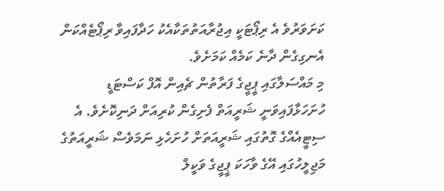ކަށަވަރުވެ އެ ރިޕޯޓަކީ އިޖުރާއަތުތަކާއެކު ހަދާފައިވާ ރިޕޯޓެއްކަން އެނގިގެން ދާނެ ކަމެއް ކަމަށެވެ.
މި މައްސަލާގައި ޕީޖީގެ ފަރާތުން ޗެއިން އޮފް ކަސްޓަޑީ ހުށަހަޅާފައިވަނީ ޝަރީއަތް ފެށިގެން ކުރިއަށް ދަނިކޮށެވެ. އެ ސިޓީއެއްގެ ގޮތުގައި ޝަރީއަތަށް ހުށަހެޅި ނަމަވެސް ޝަރީއަތުގެ މަޖިލީހުގައި އޭގެ ވާހަކަ ޕީޖީގެ ވަކީލް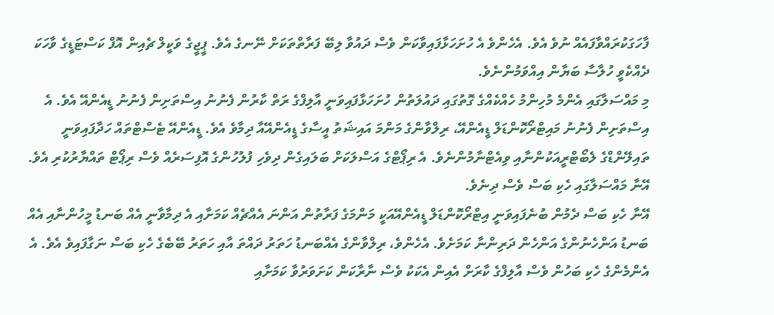ފާހަގަކުރައްވާފައެއް ނުވެ އެވެ. އެހެންވެ އެ ހުށަހަޅާފައިވާކަން ވެސް ދައުވާ ލިބޭ ފަރާތްތަކަށް ނޭނގެ އެވެ. ޕީޖީގެ ވަކީލް ޗެއިން އޮފް ކަސްޓަޑީގެ ވާހަކަ ދެއްކެވީ ހުލާސާ ބަޔާން އިއްވަމުންނެވެ.
މި މައްސަލާގައި އެންމެ މުހިންމު ހެއްކެއްގެ ގޮތުގައި ދައުލަތުން ހުށަހަޅާފައިވަނީ އާލިފްގެ ރަތް ކާރުން ފެނުނު އިސްތަށިން ފެނުނު ޑީއެންއޭ އެވެ. އެ އިސްތަށިން ފެނުނު މައިޓްރޯކޮންޑަލް ޑީއެންއޭ، ރިލްވާންގެ މަންމަ އައިޝަތު އީސާގެ ޑީއެންއޭއާ ދިމާވެ އެވެ. ޑީއެންއޭ ޓެސްޓްތައް ހަދާފައިވަނީ ތައިލޭންޑްގެ ލެބޯޓްރީއަކުންނާއި ވިއެޓްނާމުންނެވެ. އެ ރިޕޯޓްގެ އަސްލަކަށް ބަލައިގެން ދިވެހި ފުލުހުންގެ އޮފިސަރެއް ވެސް ރިޕޯޓް ތައްޔާރުކުރި އެވެ. އޭނާ މައްސަލާގައި ހެކި ބަސް ވެސް ދިނެވެ.
އޭނާ ހެކި ބަސް ދެމުން ބުނެފައިވަނީ އިޓްރޯކޮންޑަލް ޑީއެންއޭއަކީ މަންމަގެ ފަރާތުން އަންނަ އެއްޗެއް ކަމަށާއި އެ ދިމާވާނީ އެއް ބަނޑު މީހުންނާއި އެއް ބަނޑު އަންހެނުންގެ އަންހެން ދަރިންނާ ކަމަށެވެ. އެހެންވެ، ރިލްވާންގެ އެއްބަނޑު ހަތަރު ދައްތަ އާއި ހަތަރު ބޭބެގެ ހެކި ބަސް ނަގާފައިވެ އެވެ. އެ އެންމެންގެ ހެކި ބަހުން ވެސް އާލިފްގެ ކާރަށް އެއިން އެކަކު ވެސް ނާރާކަން ކަށަވަރުވާ ކަމަށާއި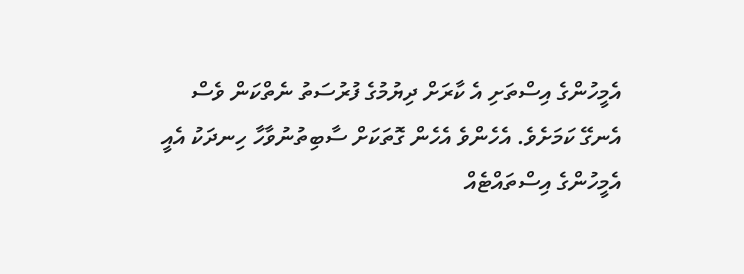އެމީހުންގެ އިސްތަށި އެ ކާރަށް ދިޔުމުގެ ފުރުސަތު ނެތްކަން ވެސް އެނގޭ ކަމަށެވެ. އެހެންވެ އެހެން ގޮތަކަށް ސާބިތުނުވާހާ ހިނދަކު އެއީ އެމީހުންގެ އިސްތައްޓެއް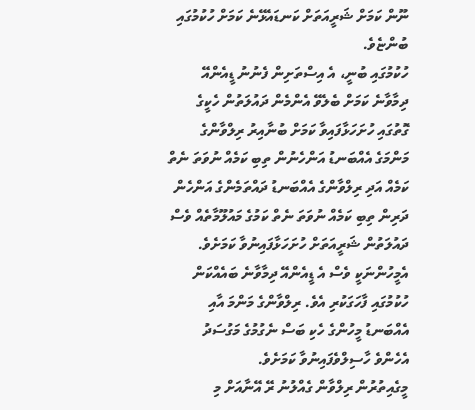ނޫން ކަމަށް ޝަރީއަތަށް ކަނޑައެޅޭނެ ކަމަށް ހުކުމުގައި ބުންޏެވެ.
ހުކުމުގައި ބުނީ، އެ އިސްތަށިން ފެނުނު ޑީއެންއޭ ދިމާވާނެ ކަމަށް ބެލެވޭ އެންމެން ދައުލަތުން ހެކީގެ ގޮތުގައި ހުށަހަޅާފައިވާ ކަމަށް ބުނާއިރު ރިލްވާންގެ މަންމަގެ އެއްބަނޑު އަންހެނުން ތިބި ކަމެއް ނުވަތަ ނެތް ކަމެއް އަދި ރިލްވާންގެ އެއްބަނޑު ދައްތަމެންގެ އަންހެން ދަރިން ތިބި ކަމެއް ނުވަތަ ނެތް ކަމުގެ މައުލޫމާތެއް ވެސް ދައުލަތުން ޝަރީއަތަށް ހުށަހަޅާފައިނުވާ ކަމަށެވެ. އެމީހުންނަކީ ވެސް އެ ޑީއެންއޭ ދިމާވާނެ ބައެއްކަން ހުކުމުގައި ފާހަގަކުރި އެވެ. ރިލްވާންގެ މަންމަ އާއި އެއްބަނޑު މީހުންގެ ހެކި ބަސް ނެގުމުގެ މަގުސަދު އެހެންވެ ހާސިލްވެފައިނުވާ ކަމަށެވެ.
މީގެއިތުރުން ރިލްވާން ގެއްލުނު ރޭ އޭނާއަށް މި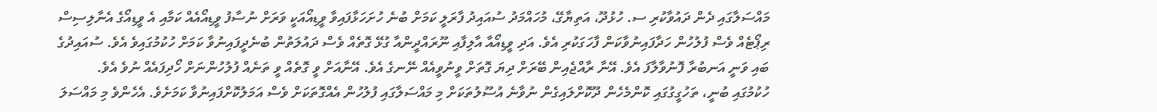މައްސަލާގައި ދެން ދައުވާކުރި ސ. ހުޅުދޫ، އަތިޔާގޭ، މުހައްމަދު ސުއައިދު ފާރަލީ ކަމަށް ބުނެ ހުށަހަޅާފައިވާ ވީޑިއޯއަކީ ވަރަށް ނުސާފު ވީޑިއޯއެއް ކަމާއި އެ ވީޑިއޯގެ އެނާލިސިސް ރިޕޯޓެއް ވެސް ފުލުހުން ހަދާފައިނުވާކަން ފާހަގަކުރި އެވެ. އަދި ވީޑިއޯއާ އާލިފާއި ނޫރައްދީންއާ ގުޅޭ ގޮތެއް ވެސް ދައުލަތުން ބުނެދީފައިނުވާ ކަމަށް ހުކުމުގައިވެ އެވެ. ސުއައިދުގެ ބައި ވަނީ އަނބުރާ ފޮނުވާލާފަ އެވެ. އޭނާ ރާއްޖެއިން ބޭރަށް ދިޔަ ގޮތަށް ވީނުވީއެއް ނޭނގެ އެވެ. އޭނާއަށް ވީ ގޮތެއް ވީ ތަނެއް ފުލުހުންނަށް ހޯދިފައެއް ނުވެ އެވެ.
ހުކުމުގައި ބުނީ، ތަހުގީގުގައި ކޮންމެހެން ދޫކޮށްލައިގެން ނުވާނެ އުސޫލުތަކަށް މި މައްސަލާގައި ފުލުހުން އެއްގޮތަކަށް ވެސް އަމަލުކޮށްފައިނުވާ ކަމަށެވެ. އެހެންވެ މި މައްސަލަ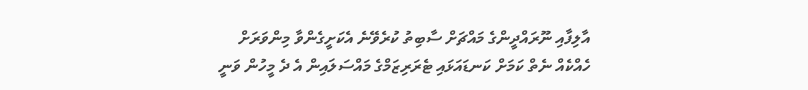އާލިފާއި ނޫރައްދީންގެ މައްޗަށް ސާބިތު ކުރެވޭނެ އެކަށީގެންވާ މިންވަރަށް ހެއްކެއް ނެތް ކަމަށް ކަނޑައަޅައި ޓެރަރިޒަމްގެ މައްސަލައިން އެ ދެ މީހުން ވަނީ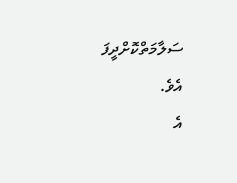ސަލާމަތްކޮށްދީފަ އެވެ.
އެ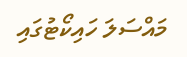މައްސަލަ ހައިކޯޓުގައި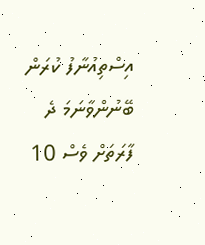އިސްތިއުނާފު ކުރަން ބޭނުންވާނަމަ ދެ ފާރަތަށް ވެސް 10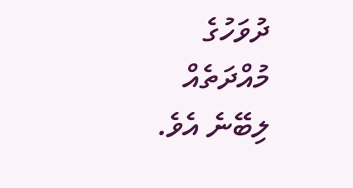ދުވަހުގެ މުއްދަތެއް ލިބޭނެ އެވެ.